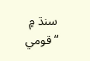سنڌ ۾ “قومي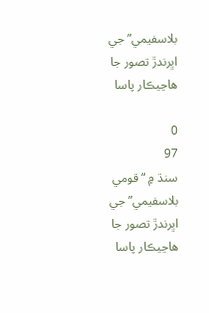بلاسفيمي” جي اڀرندڙ تصور جا هاڃيڪار پاسا

0
97
سنڌ ۾ “قومي بلاسفيمي” جي اڀرندڙ تصور جا هاڃيڪار پاسا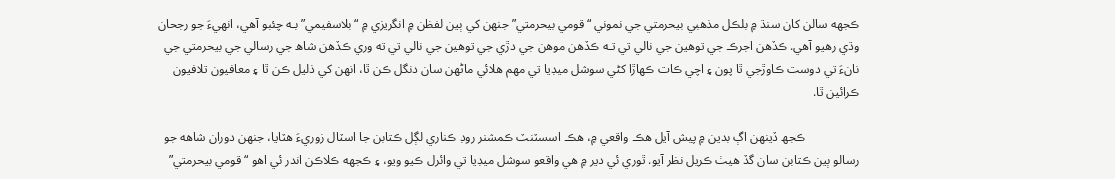ڪجهه سالن کان سنڌ ۾ بلڪل مذھبي بيحرمتي جي نموني “قومي بيحرمتي” جنھن کي ٻين لفظن ۾ انگريزي ۾ “بلاسفيمي” بـه چئبو آھي، انھيءَ جو رجحان وڌي رهيو آهي. ڪڏھن اجرڪ جي توھين جي نالي تي تـه ڪڏھن موھن جي دڙي جي توھين جي نالي تي ته وري ڪڏھن شاھ جي رسالي جي بيحرمتي جي نانءَ تي دوست ڪاوڙجي ٿا پون ۽ اچي ڪات ڪھاڙا کڻي سوشل ميڊيا تي مھم ھلائي ماڻھن سان دنگل ڪن ٿا، انھن کي ذليل ڪن ٿا ۽ معافيون تلافيون ڪرائين ٿا.

                 ڪجھ ڏينھن اڳ بدين ۾ پيش آيل هڪ واقعي ۾، هڪ اسسٽنٽ ڪمشنر روڊ ڪناري لڳل ڪتابن جا اسٽال زوريءَ هٽايا، جنهن دوران شاهه جو رسالو ٻين ڪتابن سان گڏ هيٺ ڪريل نظر آيو. ٿوري ئي دير ۾ هي واقعو سوشل ميڊيا تي وائرل ڪيو ويو، ۽ ڪجهه ڪلاڪن اندر ئي اهو “قومي بيحرمتي”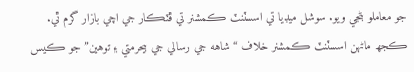جو معاملو بڻجي ويو. سوشل ميڊيا تي اسسٽنٽ ڪمشنر تي ڦٽڪار جي اچي بازار گرم ٿي. ڪجھ ماڻهن اسسٽنٽ ڪمشنر خلاف “شاهه جي رسالي جي بيحرمتي ۽ توهين” جو ڪيس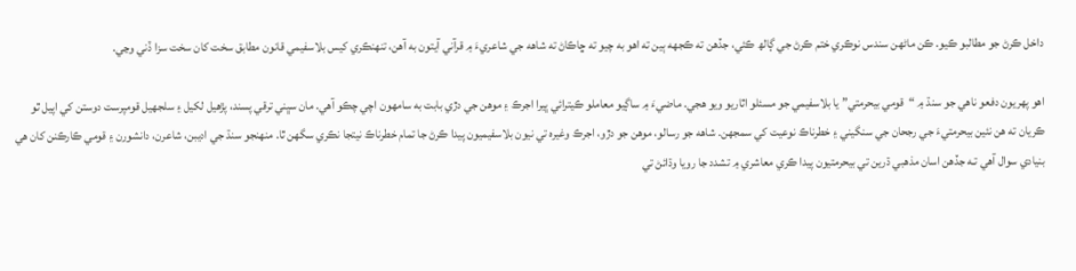داخل ڪرڻ جو مطالبو ڪيو. ڪن ماڻهن سندس نوڪري ختم ڪرڻ جي ڳالھ ڪئي، جڏهن ته ڪجهه ٻين ته اهو به چيو ته ڇاڪاڻ ته شاهه جي شاعريءَ ۾ قرآني آيتون به آهن، تنهنڪري کيس بلاسفيمي قانون مطابق سخت کان سخت سزا ڏني وڃي.

اهو پهريون دفعو ناهي جو سنڌ ۾ “قومي بيحرمتي” يا بلاسفيمي جو مسئلو اٿاريو ويو هجي. ماضيءَ ۾ ساڳيو معاملو ڪيترائي ڀيرا اجرڪ ۽ موھن جي دڙي بابت به سامهون اچي چڪو آهي. مان سڀني ترقي پسند، پڙھيل لکيل ۽ سلجھيل قومپرست دوستن کي اپيل ٿو ڪريان ته هن نئين بيحرمتيءَ جي رجحان جي سنگيني ۽ خطرناڪ نوعيت کي سمجهن. شاهه جو رسالو، موھن جو دڙو، اجرڪ وغيره تي نيون بلاسفيميون پيدا ڪرڻ جا تمام خطرناڪ نيتجا نڪري سگھن ٿا. منھنجو سنڌ جي اديبن، شاعرن، دانشورن ۽ قومي ڪارڪنن کان ھي بنيادي سوال آھي تـه جڏهن اسان مذهبي ڌرين تي بيحرمتيون پيدا ڪري معاشري ۾ تشدد جا رويا وڌائڻ تي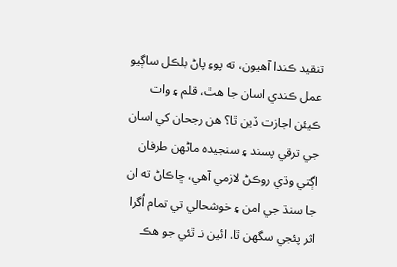تنقيد ڪندا آهيون، ته پوءِ پاڻ بلڪل ساڳيو عمل ڪندي اسان جا ھٿ، قلم ۽ وات ڪيئن اجازت ڏين ٿا؟ هن رجحان کي اسان جي ترقي پسند ۽ سنجيده ماڻھن طرفان اڳتي وڌي روڪڻ لازمي آهي، ڇاڪاڻ ته ان جا سنڌ جي امن ۽ خوشحالي تي تمام اُگرا اثر پئجي سگهن ٿا. ائين نـ ٿئي جو ھڪ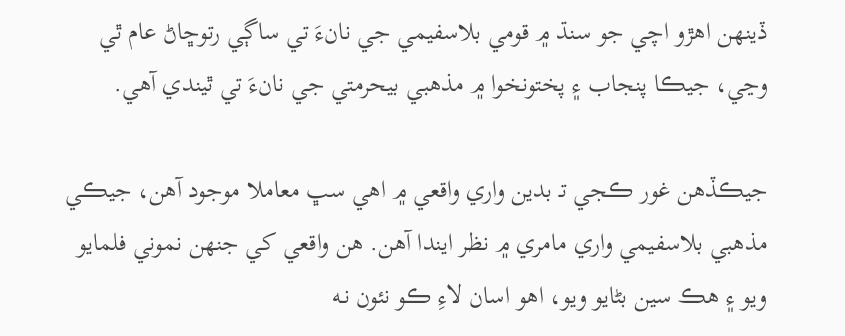ڏينھن اھڙو اچي جو سنڌ ۾ قومي بلاسفيمي جي نانءَ تي ساڳي رتوڇاڻ عام ٿي وڃي، جيڪا پنجاب ۽ پختونخوا ۾ مذھبي بيحرمتي جي نانءَ تي ٿيندي آھي.

جيڪڏھن غور ڪجي تـ بدين واري واقعي ۾ اھي سڀ معاملا موجود آھن، جيڪي مذھبي بلاسفيمي واري مامري ۾ نظر ايندا آھن. ھن واقعي کي جنھن نموني فلمايو ويو ۽ ھڪ سين بڻايو ويو، اھو اسان لاءِ ڪو نئون نـه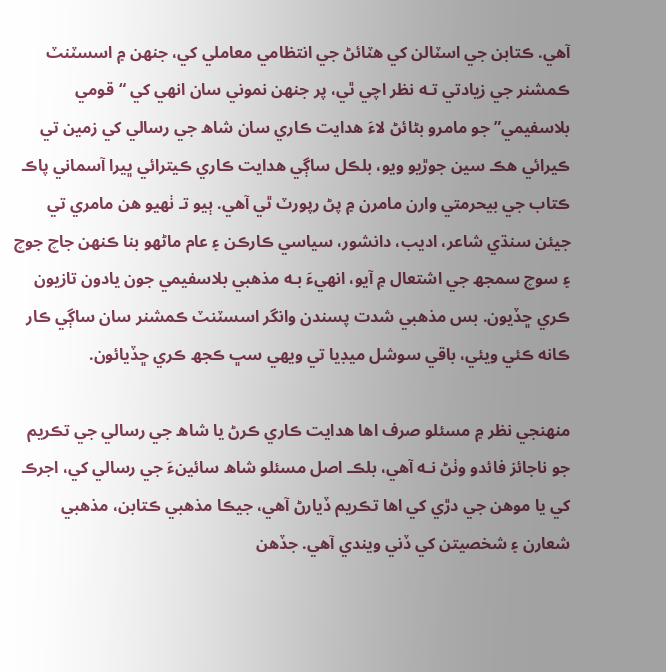آھي. ڪتابن جي اسٽالن کي ھٽائڻ جي انتظامي معاملي کي، جنھن ۾ اسسٽنٽ ڪمشنر جي زيادتي تـه نظر اچي ٿي، پر جنھن نموني سان انھي کي “قومي بلاسفيمي” جو مامرو بڻائڻ لاءَ ھدايت ڪاري سان شاھ جي رسالي کي زمين تي ڪيرائي ھڪ سين جوڙيو ويو، بلڪل ساڳي ھدايت ڪاري ڪيترائي ڀيرا آسماني پاڪ ڪتاب جي بيحرمتي وارن مامرن ۾ پڻ رپورٽ ٿي آھي. ٻيو تـ ٺھيو ھن مامري تي جيئن سنڌي شاعر، اديب، دانشور، سياسي ڪارڪن ۽ عام ماڻهو بنا ڪنھن جاچ جوچ ۽ سوچ سمجھ جي اشتعال ۾ آيو، انھيءَ بـه مذھبي بلاسفيمي جون يادون تازيون ڪري ڇڏيون. بس مذھبي شدت پسندن وانگر اسسٽنٽ ڪمشنر سان ساڳي ڪار ڪانه ڪئي ويئي، باقي سوشل ميڊيا تي ويھي سڀ ڪجھ ڪري ڇڏيائون.

منھنجي نظر ۾ مسئلو صرف اھا ھدايت ڪاري ڪرڻ يا شاھ جي رسالي جي تڪريم جو ناجائز فائدو وٺڻ نـه آھي، بلڪـ اصل مسئلو شاھ سائينءَ جي رسالي کي، اجرڪ کي يا موھن جي دڙي کي اھا تڪريم ڏيارڻ آھي، جيڪا مذھبي ڪتابن، مذھبي شعارن ۽ شخصيتن کي ڏني ويندي آھي. جڏھن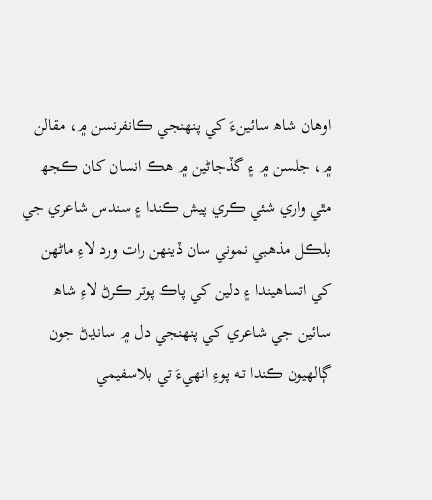اوھان شاھ سائينءَ کي پنھنجي ڪانفرنسن ۾، مقالن ۾، جلسن ۾ ۽ گڏجاڻين ۾ ھڪ انسان کان ڪجھ مٿي واري شئي ڪري پيش ڪندا ۽ سندس شاعري جي بلڪل مذھبي نموني سان ڏينھن رات ورد لاءِ ماڻھن کي اتساھيندا ۽ دلين کي پاڪ پوتر ڪرڻ لاءِ شاھ سائين جي شاعري کي پنھنجي دل ۾ سانڍڻ جون ڳالھيون ڪندا تـه پوءِ انھيءَ تي بلاسفيمي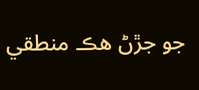جو جڙڻ ھڪ منطقي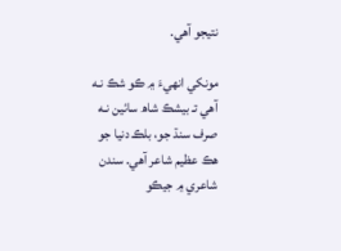نتيجو آھي.

مونکي انھيءَ ۾ ڪو شڪ نـه آھي تـ بيشڪ شاھ سائين نـه صرف سنڌ جو، بلڪـ دنيا جو ھڪ عظيم شاعر آھي. سندن شاعري ۾ جيڪو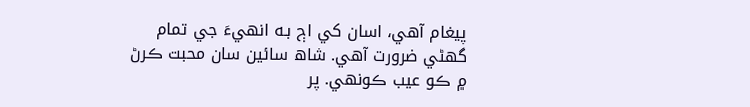پيغام آھي، اسان کي اڄ بـه انھيءَ جي تمام گهڻي ضرورت آھي. شاھ سائين سان محبت ڪرڻ ۾ ڪو عيب ڪونھي. پر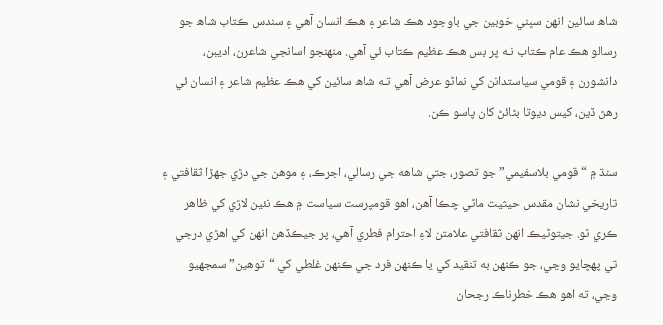شاھ سائين انھن سڀني خوبين جي باوجود ھڪ شاعر ۽ ھڪ انسان آھي ۽ سندس ڪتاب شاھ جو رسالو ھڪ عام ڪتاب نـه پر بس ھڪ عظيم ڪتاب ئي آھي. منھنجو اسانجي شاعرن، اديبن، دانشورن ۽ قومي سياستدانن کي نماڻو عرض آھي تـه شاھ سائين کي ھڪ عظيم شاعر ۽ انسان ئي رھڻ ڏين، کيس ديوتا بڻائڻ کان پاسو ڪن.

سنڌ ۾ “قومي بلاسفيمي” جو تصور، جتي شاهه جي رسالي، اجرڪ، ۽ موھن جي دڙي جهڙا ثقافتي ۽ تاريخي نشان مقدس حيثيت ماڻي چڪا آهن، اهو قومپرست سياست ۾ هڪ نئين لاڙي کي ظاهر ڪري ٿو. جيتوڻيڪ انهن ثقافتي علامتن لاءِ احترام فطري آهي، پر جيڪڏهن انهن کي اهڙي درجي تي پهچايو وڃي، جو ڪنهن به تنقيد کي يا ڪنھن فرد جي ڪنھن غلطي کي “توهين” سمجهيو وڃي، ته اهو هڪ خطرناڪ رجحان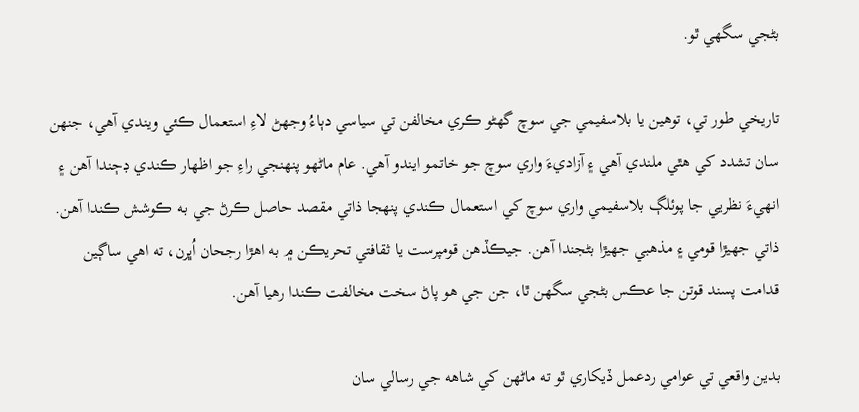بڻجي سگهي ٿو.

تاريخي طور تي، توهين يا بلاسفيمي جي سوچ گهڻو ڪري مخالفن تي سياسي دٻاءُ وجھڻ لاءِ استعمال ڪئي ويندي آهي، جنھن سان تشدد کي هٿي ملندي آھي ۽ آزاديءَ واري سوچ جو خاتمو ايندو آھي. عام ماڻھو پنھنجي راءِ جو اظھار ڪندي ڊڄندا آھن ۽ انھيءَ نظريي جا پوئلڳ بلاسفيمي واري سوچ کي استعمال ڪندي پنھجا ذاتي مقصد حاصل ڪرڻ جي بـه ڪوشش ڪندا آھن. ذاتي جھيڙا قومي ۽ مذھبي جهيڙا بڻجندا آھن. جيڪڏهن قومپرست يا ثقافتي تحريڪن ۾ به اهڙا رجحان اُڀرن، ته اهي ساڳين قدامت پسند قوتن جا عڪس بڻجي سگهن ٿا، جن جي هو پاڻ سخت مخالفت ڪندا رھيا آھن.

بدين واقعي تي عوامي ردعمل ڏيکاري ٿو ته ماڻهن کي شاهه جي رسالي سان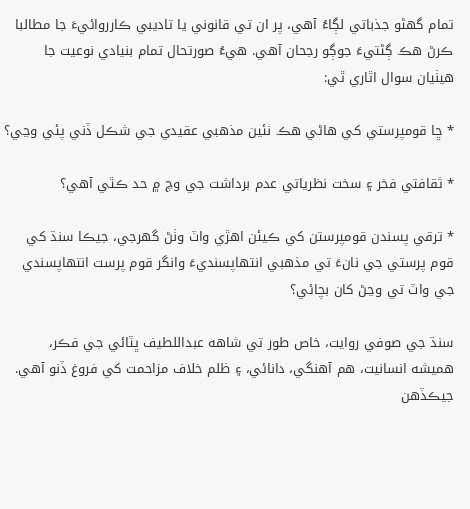تمام گهڻو جذباتي لڳاءُ آهي، پر ان تي قانوني يا تاديبي ڪارروائيءَ جا مطالبا ڪرڻ هڪ ڳڻتيءَ جوڳو رجحان آهي. هيءُ صورتحال تمام بنيادي نوعيت جا ھيٺيان سوال اٿاري ٿي:

* ڇا قومپرستي کي ھاڻي هڪ نئين مذهبي عقيدي جي شڪل ڏني پئي وڃي؟

* ثقافتي فخر ۽ سخت نظرياتي عدم برداشت جي وچ ۾ حد ڪٿي آهي؟

* ترقي پسندن قومپرستن کي ڪيئن اهڙي واٽ وٺڻ گهرجي، جيڪا سنڌ کي قوم پرستي جي نانءَ تي مذهبي انتهاپسنديءَ وانگر قوم پرست انتھاپسندي جي واٽ تي وڃڻ کان بچائي؟

سنڌ جي صوفي روايت، خاص طور تي شاهه عبداللطيف ڀٽائي جي فڪر، هميشه انسانيت، هم آهنگي، دانائي، ۽ ظلم خلاف مزاحمت کي فروغ ڏنو آهي. جيڪڏهن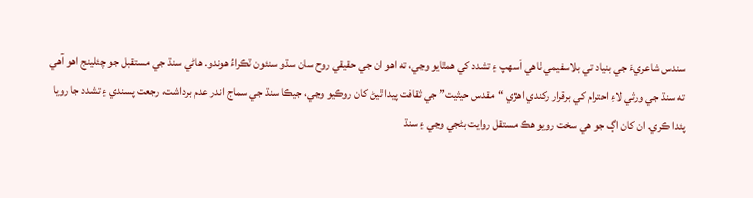سندس شاعريءَ جي بنياد تي بلاسفيمي ٺاھي اَسهپ ۽ تشدد کي ھمٿايو وڃي، ته اهو ان جي حقيقي روح سان سڌو سنئون ٽڪراءُ هوندو. ھاڻي سنڌ جي مستقبل جو چئلينج اھو آهي ته سنڌ جي ورثي لاءِ احترام کي برقرار رکندي اهڙي “مقدس حيثيت” جي ثقافت پيدا ٿيڻ کان روڪيو وڃي، جيڪا سنڌ جي سماج اندر عدم برداشت، رجعت پسندي ۽ تشدد جا رويا پئدا ڪري. ان کان اڳ جو هي سخت رويو هڪ مستقل روايت بڻجي وڃي ۽ سنڌ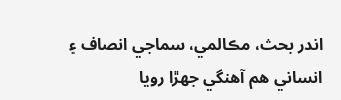اندر بحث، مڪالمي، سماجي انصاف ۽ انساني هم آهنگي جھڙا رويا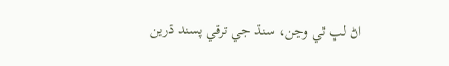اڻ لڀ ٿي وڃن، سنڌ جي ترقي پسند ڌرين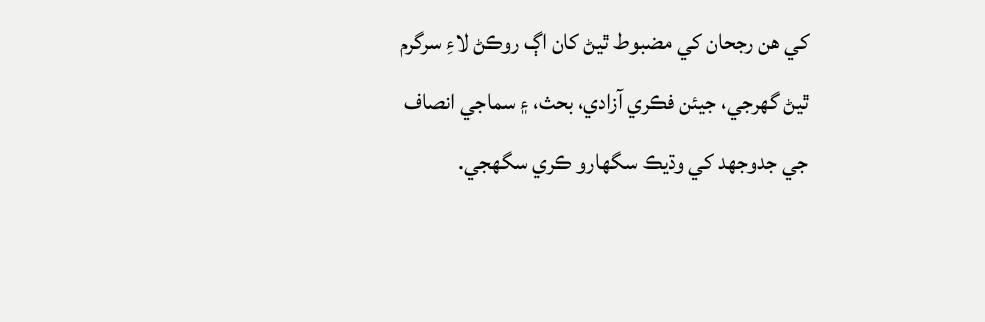کي هن رجحان کي مضبوط ٿيڻ کان اڳ روڪڻ لاءِ سرگرم ٿيڻ گهرجي، جيئن فڪري آزادي، بحث، ۽ سماجي انصاف جي جدوجهد کي وڌيڪ سگھارو ڪري سگهجي.